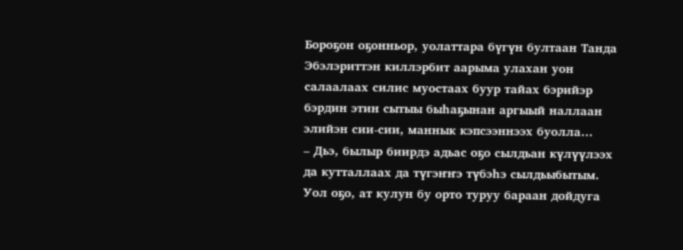Бороҕон оҕонньор, уолаттара бүгүн бултаан Танда Эбэлэриттэн киллэрбит аарыма улахан уон салаалаах силис муостаах буур тайах бэрийэр бэрдин этин сытыы быһаҕынан аргыый наллаан элийэн сии-сии, маннык кэпсээннээх буолла…
– Дьэ, былыр биирдэ адьас оҕо сылдьан күлүүлээх да кутталлаах да түгэҥҥэ түбэһэ сылдьыбытым. Уол оҕо, ат кулун бу орто туруу бараан дойдуга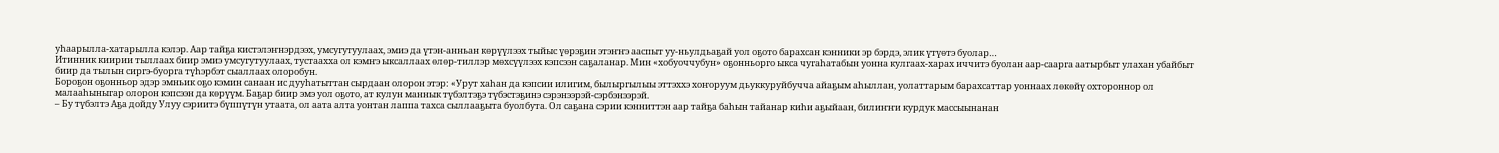уһаарылла-хатарылла кэлэр. Аар тайҕа кистэлэҥнэрдээх, умсугутуулаах, эмиэ да үтэн-анньан көрүүлээх тыйыс үөрэҕин этэҥҥэ ааспыт уу-ньулдьаҕай уол оҕото барахсан кэнники эр бэрдэ, элик үтүөтэ буолар…
Итинник киирии тыллаах биир эмиэ умсугутуулаах, тустаахха ол кэмҥэ ыксаллаах өлөр-тиллэр мөхсүүлээх кэпсээн саҕаланар. Мин «хобуоччубун» оҕонньорго ыкса чугаһатабын уонна кулгаах-харах иччитэ буолан аар-саарга аатырбыт улахан убайбыт биир да тылын сиргэ-буорга түһэрбэт сыаллаах олоробун.
Бороҕон оҕонньор эдэр эмньик оҕо кэмин санаан ис дууһатыттан сырдаан олорон этэр: «Урут хаһан да кэпсии илигим, былыргылыы эттэххэ хоҥоруум дьуккуруйбучча айаҕым аһыллан, уолаттарым барахсаттар уоннаах лөкөйү охтороннор ол малааһыныгар олорон кэпсээн да көрүүм. Баҕар биир эмэ уол оҕото, ат кулун маннык түбэлтэҕэ түбэстэҕинэ сэрэнээрэй-сэрбэнээрэй.
– Бу түбэлтэ Аҕа дойду Улуу сэриитэ бүппүтүн утаата, ол аата алта уонтан лаппа тахса сыллааҕыта буолбута. Ол саҕана сэрии кэнниттэн аар тайҕа баһын тайанар киһи аҕыйаан, билиҥҥи курдук массыынанан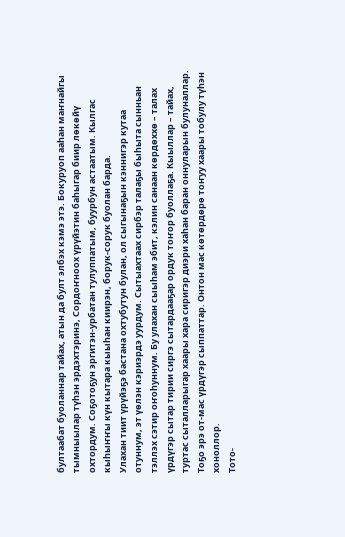бултаабат буоланнар тайах, атын да булт элбэх кэмэ этэ. Бокуруоп ааһан маҥнайгы тымныылар түһэн эрдэхтэринэ, Сордоҥноох үрүйэтин баһыгар биир лөкөйү охтордум. Соҕотоҕун эргитэн-урбатан тулуппатым, буурбун астаатым. Кылгас кыһыҥҥы күн кытара кыыһан киирэн, борук-сорук буолан барда.
Улахан тиит үрүйэҕэ бастана охтубутун булан, ол сыгынаҕын кэннигэр кутаа отуннум, эт үөлэн кэриэрдэ уурдум. Сытыахтаах сирбэр талаҕы быһыта сынньан тэллэх сэтир оҥоһуннум. Бу улахан сыыһам эбит, кэлин санаан көрдөххө – талах үрдүгэр сытар тирии сиргэ сытардааҕар ордук тоҥор буоллаҕа. Кыыллар – тайах, туртас сыталларыгар хаары хара сиригэр диэри хаһан баран оннуларын булуналлар. Тоҕо эрэ от-мас үрдүгэр сыппаттар. Онтон мас көтөрдөрө тоҥуу хаары тобулу түһэн хоноллор.
Тото-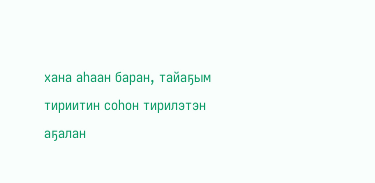хана аһаан баран, тайаҕым тириитин соһон тирилэтэн аҕалан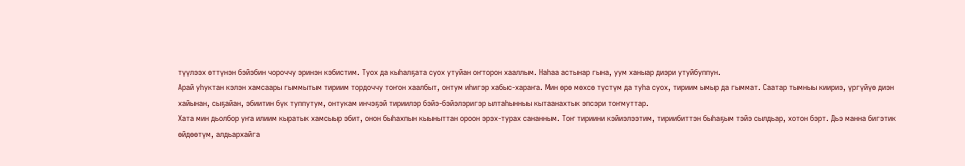түүлээх өттүнэн бэйэбин чороччу эринэн кэбистим. Туох да кыһалҕата суох утуйан оҥторон хааллым. Наһаа астынар гына, уум ханыар диэри утуйбуппун.
Арай уһуктан кэлэн хамсаары гыммытым тириим тордоччу тоҥон хаалбыт, онтум иһигэр хабыс-хараҥа. Мин өрө мөхсө түстүм да туһа суох, тириим ымыр да гыммат. Саатар тымныы киириэ, үргүйүө диэн хайынан, сыҕайан, эбиитин бүк туппутум, онтукам инчэҕэй тириилэр бэйэ-бэйэлэригэр ылтаһынныы кытаанахтык эпсэри тоҥмуттар.
Хата мин дьолбор уҥа илиим кыратык хамсыыр эбит, онон быһахпын кыыныттан ороон эрэх-турах сананным. Тоҥ тириини кэйиэлээтим, тириибиттэн быһаҕым тэйэ сылдьар, хотон бэрт. Дьэ манна бигэтик өйдөөтүм, алдьархайга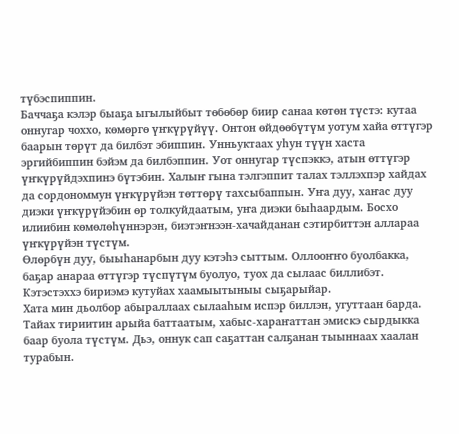түбэспиппин.
Баччаҕа кэлэр быаҕа ыгылыйбыт төбөбөр биир санаа көтөн түстэ: кутаа оннугар чоххо, көмөргө үҥкүрүйүү. Онтон өйдөөбүтүм уотум хайа өттүгэр баарын төрүт да билбэт эбиппин. Унньуктаах уһун түүн хаста эргийбиппин бэйэм да билбэппин. Уот оннугар түспэккэ, атын өттүгэр үҥкүрүйдэхпинэ бүтэбин. Халыҥ гына тэлгэппит талах тэллэхпэр хайдах да сордономмун үҥкүрүйэн төттөрү тахсыбаппын. Уҥа дуу, хаҥас дуу диэки үҥкүрүйэбин өр толкуйдаатым, уҥа диэки быһаардым. Босхо илиибин көмөлөһүннэрэн, биэтэҥнээн-хачайданан сэтирбиттэн аллараа үҥкүрүйэн түстүм.
Өлөрбүн дуу, быыһанарбын дуу кэтэһэ сыттым. Оллооҥҥо буолбакка, баҕар анараа өттүгэр түспүтүм буолуо, туох да сылаас биллибэт. Кэтэстэххэ бириэмэ кутуйах хаамыытыныы сыҕарыйар.
Хата мин дьолбор абыраллаах сылааһым испэр биллэн, угуттаан барда. Тайах тириитин арыйа баттаатым, хабыс-хараҥаттан эмискэ сырдыкка баар буола түстүм. Дьэ, оннук сап саҕаттан салҕанан тыыннаах хаалан турабын.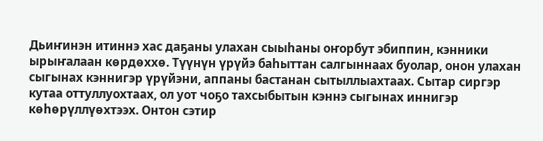Дьиҥинэн итиннэ хас даҕаны улахан сыыһаны оҥорбут эбиппин, кэнники ырыҥалаан көрдөххө. Түүнүн үрүйэ баһыттан салгыннаах буолар, онон улахан сыгынах кэннигэр үрүйэни, аппаны бастанан сытыллыахтаах. Сытар сиргэр кутаа оттуллуохтаах, ол уот чоҕо тахсыбытын кэннэ сыгынах иннигэр көһөрүллүөхтээх. Онтон сэтир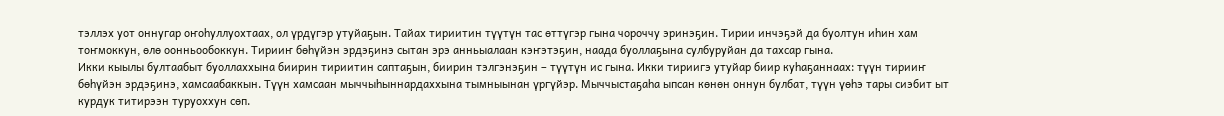тэллэх уот оннугар оҥоһуллуохтаах, ол үрдүгэр утуйаҕын. Тайах тириитин түүтүн тас өттүгэр гына чороччу эринэҕин. Тирии инчэҕэй да буолтун иһин хам тоҥмоккун, өлө оонньообоккун. Тирииҥ бөһүйэн эрдэҕинэ сытан эрэ анньыалаан кэҥэтэҕин, наада буоллаҕына сулбуруйан да тахсар гына.
Икки кыылы бултаабыт буоллаххына биирин тириитин саптаҕын, биирин тэлгэнэҕин – түүтүн ис гына. Икки тириигэ утуйар биир куһаҕаннаах: түүн тирииҥ бөһүйэн эрдэҕинэ, хамсаабаккын. Түүн хамсаан мыччыһыннардаххына тымныынан үргүйэр. Мыччыстаҕаһа ыпсан көнөн оннун булбат, түүн үөһэ тары сиэбит ыт курдук титирээн туруоххун сөп.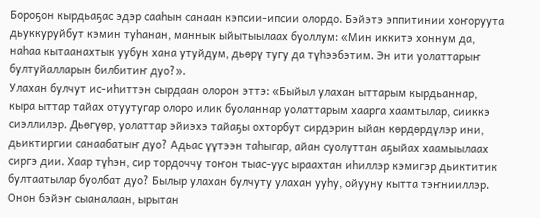Бороҕон кырдьаҕас эдэр сааһын санаан кэпсии-ипсии олордо. Бэйэтэ эппитинии хоҥоруута дьуккуруйбут кэмин туһанан, маннык ыйытыылаах буоллум: «Мин иккитэ хоннум да, наһаа кытаанахтык уубун хана утуйдум, дьөрү тугу да түһээбэтим. Эн ити уолаттарыҥ бултуйалларын билбитиҥ дуо?».
Улахан булчут ис-иһиттэн сырдаан олорон эттэ: «Быйыл улахан ыттарым кырдьаннар, кыра ыттар тайах отуутугар олоро илик буоланнар уолаттарым хаарга хаамтылар, сииккэ сиэллилэр. Дьөгүөр, уолаттар эйиэхэ тайаҕы охторбут сирдэрин ыйан көрдөрдүлэр ини, дьиктиргии санаабатыҥ дуо? Адьас үүтээн таһыгар, айан суолуттан аҕыйах хаамыылаах сиргэ дии. Хаар түһэн, сир тордоччу тоҥон тыас-уус ыраахтан иһиллэр кэмигэр дьиктитик бултаатылар буолбат дуо? Былыр улахан булчуту улахан ууһу, ойууну кытта тэҥнииллэр. Онон бэйэҥ сыаналаан, ырытан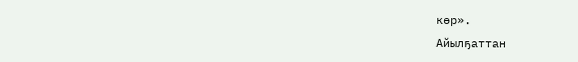көр».
Айылҕаттан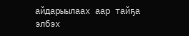айдарыылаах аар тайҕа элбэх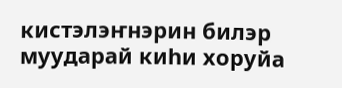кистэлэҥнэрин билэр муударай киһи хоруйа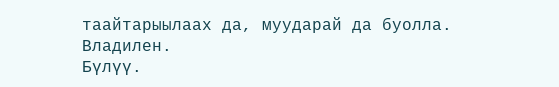таайтарыылаах да, муударай да буолла.
Владилен.
Бүлүү.